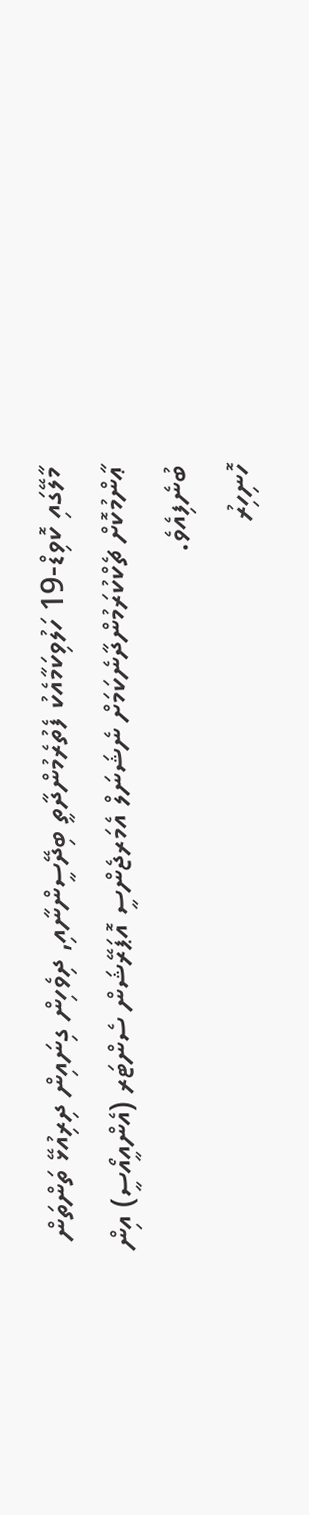މާލޭގައި ކޮވިޑް-19 ހަލުވިކަމާއެކު ފެތުރެމުންދާތީ ބިދޭސީންނާއި, ދިވެހިން ގިނައިން ދިރިއުޅޭ ތަންތަން ޢާންމުކޮށް ޗެކްކުރަމުންދާނެކަމަށް ނެޝަނަލް އެމަރޖެންސީ އޮޕަރޭޝަން ސެންޓަރ (އެންއީއޯސީ) އިން ބުނެފިއެވެ.
ހޮނިހިރު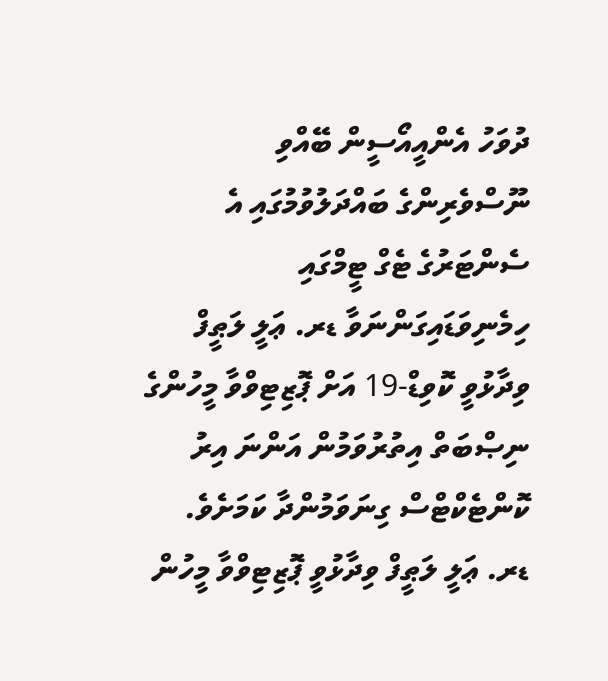ދުވަހު އެންއީއޯސީން ބޭއްވި ނޫސްވެރިންގެ ބައްދަލުވުމުގައި އެ ސެންޓަރުގެ ޓެގް ޓީމްގައި ހިމެނިވަޑައިގަންނަވާ ޑރ. ޢަލީ ލަޠީފް ވިދާޅުވީ ކޮވިޑް-19 އަށް ޕޮޒިޓިވްވާ މީހުންގެ ނިޞްބަތް އިތުރުވަމުން އަންނަ އިރު ކޮންޓެކްޓްސް ގިނަވަމުންދާ ކަމަށެވެ.
ޑރ. ޢަލީ ލަޠީފް ވިދާޅުވީ ޕޮޒިޓިވްވާ މީހުން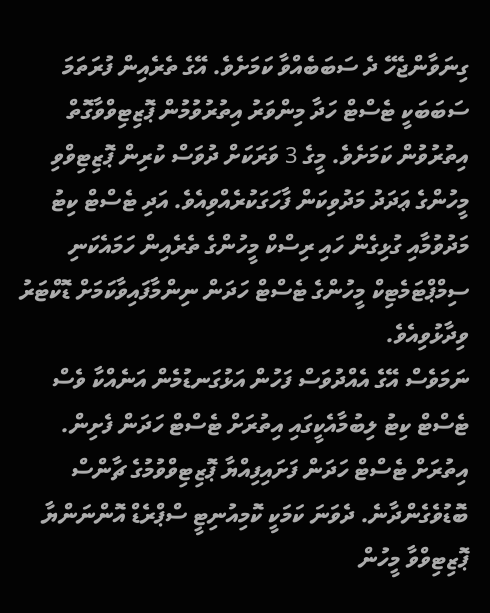ގިނަވާންޖެހޭ ދެ ސަބަބެއްވާ ކަމަށެވެ. އޭގެ ތެރެއިން ފުރަތަމަ ސަބަބަކީ ޓެސްޓް ހަދާ މިންވަރު އިތުރުވުމުން ޕޮޒިޓިވްވާގޮތް އިތުރުވުން ކަމަށެވެ. މީގެ 3 ވަރަކަށް ދުވަސް ކުރިން ޕޮޒިޓިވްވި މީހުންގެ ޢަދަދު މަދުވިކަން ފާހަގަކުރެއްވިއެވެ. އަދި ޓެސްޓް ކިޓު މަދުވުމާއި ގުޅިގެން ހައި ރިސްކް މީހުންގެ ތެރެއިން ހަމައެކަނި ސިމްޕްޓަމެޓިކް މީހުންގެ ޓެސްޓް ހަދަން ނިންމާފައިވާކަމަށް ޑޮކްޓަރު ވިދާޅުވިއެވެ.
ނަމަވެސް އޭގެ އެއްދުވަސް ފަހުން އަޅުގަނޑުމެން އަނެއްކާ ވެސް ޓެސްޓް ކިޓު ލިބުމާއެކީގައި އިތުރަށް ޓެސްޓް ހަދަން ފެށިން. އިތުރަށް ޓެސްޓް ހަދަން ފަށައިފިއްޔާ ޕޮޒިޓިވްވުމުގެ ޗާންސް ބޮޑުވެގެންދާނެ. ދެވަނަ ކަމަކީ ކޮމިއުނިޓީ ސްޕްރެޑް އޮންނަންޔާ ޕޮޒިޓިވްވާ މީހުން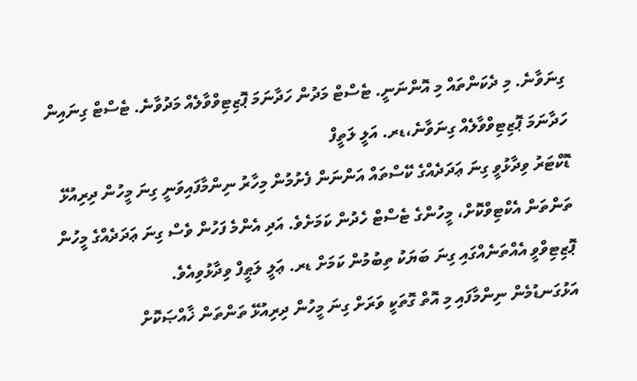ގިނަވާނެ. މި ދެކަންތައް މި އޮންނަނީ. ޓެސްޓް މަދުން ހަދާނަމަ ޕޮޒިޓިވްވާލެއް މަދުވާނެ. ޓެސްޓް ގިނައިން ހަދާނަމަ ޕޮޒިޓިވްވާލެއް ގިނަވާނެ،ޑރ. އަލީ ލަތީފް
ޑޮކްޓަރު ވިދާޅުވީ ގިނަ ޢަދަދެއްގެ ކޭސްތައް އަންނަން ފެށުމުން މިހާރު ނިންމާފައިވަނީ ގިނަ މީހުން ދިރިއުޅޭ ތަންތަން އެކްޓިވްކޮށް، މީހުންގެ ޓެސްޓް ހެދުން ކަމަށެވެ. އަދި އެންމެ ފަހުން ވެސް ގިނަ ޢަދަދެއްގެ މީހުން ޕޮޒިޓިވްވީ އެއްތަނެއްގައި ގިނަ ބަޔަކު ތިބުމުން ކަމަށް ޑރ. ޢަލީ ލަޠީފް ވިދާޅުވިއެވެ.
އަޅުގަނޑުމެން ނިންމާފައި މި އޮތް ގޮތަކީ ވަރަށް ގިނަ މީހުން ދިރިއުޅޭ ތަންތަން ޚާއްޞަކޮށް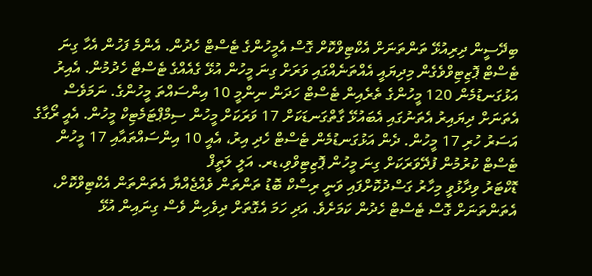ބިދޭސީން ދިރިއުޅޭ ތަންތަނަށް އެކްޓިވްކޮށް ގޮސް އެމީހުންގެ ޓެސްޓް ހެދުން. އެންމެ ފަހުން އެހާ ގިނަ ޓެސްޓް ޕޮޒިޓިވްވެގެން މިދިޔައީ އެއްތަނެއްގައި ވަރަށް ގިނަ މީހުން އުޅޭ ގެއެއްގެ ޓެސްޓް ހެދުމުން. އެއިރު އަޅުގަނޑުމެން 120 މީހުންގެ ތެރެއިން ޓެސްޓް ހަދަން ނިންމީ 10 އިންސައްތަ މީހުންގެ. ނަމަވެސް އެތަނަށް ދިޔައިރު އެތަނުގައި އެބައުޅޭ ގާތްގަނޑަކަށް 17 ވަރަކަށް މީހުން ސިމްޕްޓަމެޓިކް މީހުން. އެއީ ރޯގާގެ އަސަރު ހުރި 17 މީހުން. ދެން އަޅުގަނޑުމެން ޓެސްޓް ހެދި އިރު، އެއީ 10 އިންސައްތައާއި 17 މީހުން ޓެސްޓް ކުރުމުން ފުދޭވަރަކަށް ގިނަ މީހުން ޕޮޒިޓިވްވި،ޑރ. އަލީ ލަތީފް
ޑޮކްޓަރު ވިދާޅުވީ މިހާރު ގަސްދުކޮށްފައި ވަނީ ރިސްކް ބޮޑު ތަންތަން ވެއްޖެއްޔާ އެތަންތަން އެކްޓިވްކޮށް، އެތަންތަނަށް ގޮސް ޓެސްޓް ހެދުން ކަމަށެވެ. އަދި ހަމަ އެގޮތަށް ދިވެހިން ވެސް ގިނައިން އުޅޭ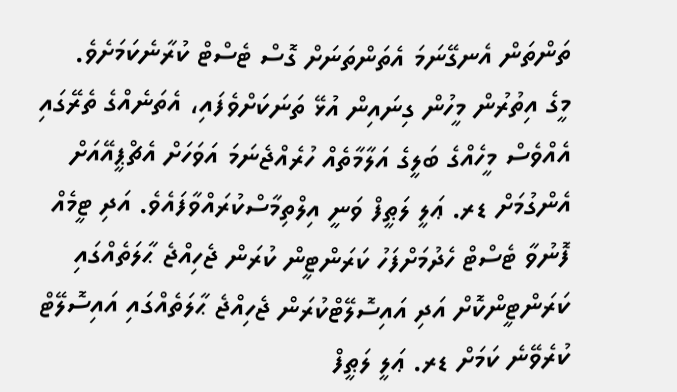ތަންތަން އެނގޭނަމަ އެތަންތަނަށް ގޮސް ޓެސްޓް ކުރާނެކަމަށެވެ.
މީގެ އިތުރުން މީހުން ގިނައިން އުޅޭ ތަނަކަށްވެފައި، އެތަނެއްގެ ތެރޭގައި އެއްވެސް މީހެއްގެ ބަލީގެ އަލާމާތެއް ހުރެއްޖެނަމަ އަވަހަށް އެޗްޕީއޭއަށް އެންގުމަށް ޑރ. ޢަލީ ލަޠީފް ވަނީ އިލްތިމާސްކުރައްވާފައެވެ. އަދި ޓީމެއް ފޮނުވާ ޓެސްޓް ހެދުމަށްފަހު ކަރަންޓީން ކުރަން ޖެހިއްޖެ ޙާލަތެއްގައި ކަރަންޓީންކޮށް އަދި އައިސޮލޭޓްކުރަން ޖެހިއްޖެ ޙާލަތެއްގައި އައިސޮލޭޓް ކުރެވޭނެ ކަމަށް ޑރ. ޢަލީ ލަޠީފް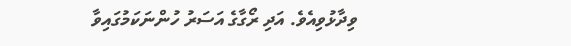ވިދާޅުވިއެވެ. އަދި ރޯގާގެ އަސަރު ހުންނަކަމުގައިވާ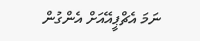ނަމަ އެޗްޕީއޭއަށް އެންގުން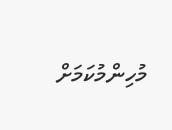މުހިންމުކަމަށް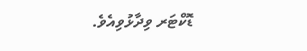ޑޮކްޓަރ ވިދާޅުވިއެވެ.